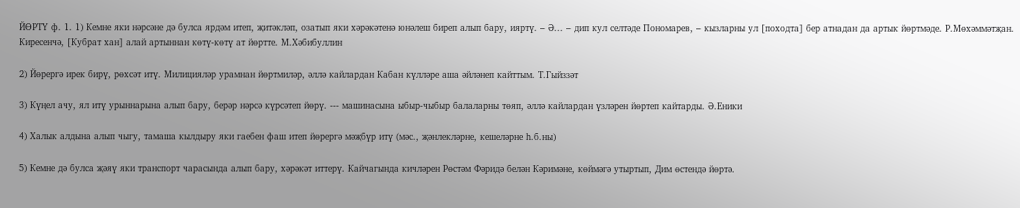ЙӨРТҮ ф. 1. 1) Кемне яки нәрсәне дә булса ярдәм итеп, җитәкләп, озатып яки хәрәкәтенә юнәлеш биреп алып бару, ияртү. – Ә... – дип кул селтәде Пономарев, – кызларны ул [походта] бер атнадан да артык йөртмәде. Р.Мөхәммәтҗан. Киресенчә, [Кубрат хан] алай артыннан көтү-көтү ат йөртте. М.Хәбибуллин

2) Йөрергә ирек бирү, рөхсәт итү. Милицияләр урамнан йөртмиләр, әллә кайлардан Кабан күлләре аша әйләнеп кайттым. Т.Гыйззәт

3) Күңел ачу, ял итү урыннарына алып бару, берәр нәрсә күрсәтеп йөрү. --- машинасына ыбыр-чыбыр балаларны төяп, әллә кайлардан үзләрен йөртеп кайтарды. Ә.Еники

4) Халык алдына алып чыгу, тамаша кылдыру яки гаебен фаш итеп йөрергә мәҗбүр итү (мәс., җәнлекләрне, кешеләрне һ.б.ны)

5) Кемне дә булса җәяү яки транспорт чарасында алып бару, хәрәкәт иттерү. Кайчагында кичләрен Рөстәм Фәридә белән Кәримәне, көймәгә утыртып, Дим өстендә йөртә.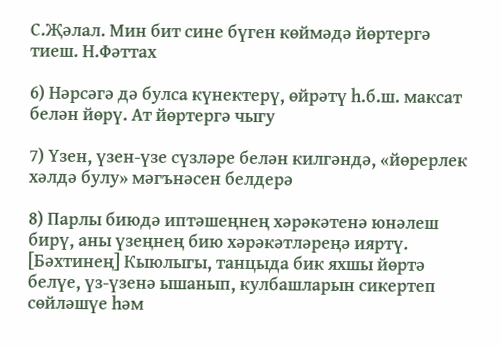С.Җәлал. Мин бит сине бүген көймәдә йөртергә тиеш. Н.Фәттах

6) Нәрсәгә дә булса күнектерү, өйрәтү һ.б.ш. максат белән йөрү. Ат йөртергә чыгу

7) Үзен, үзен-үзе сүзләре белән килгәндә, «йөрерлек хәлдә булу» мәгънәсен белдерә

8) Парлы биюдә иптәшеңнең хәрәкәтенә юнәлеш бирү, аны үзеңнең бию хәрәкәтләреңә ияртү. [Бәхтинең] Кыюлыгы, танцыда бик яхшы йөртә белүе, үз-үзенә ышанып, кулбашларын сикертеп сөйләшүе һәм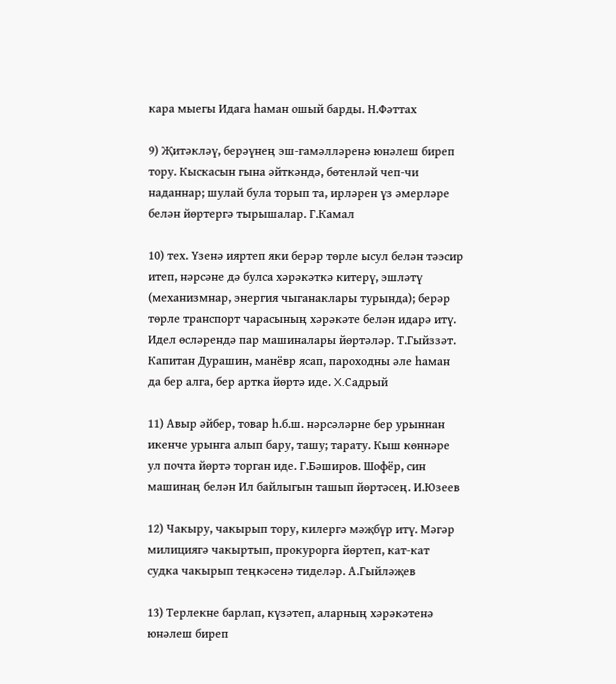кара мыегы Идага һаман ошый барды. Н.Фәттах

9) Җитәкләү, берәүнең эш-гамәлләренә юнәлеш биреп тору. Кыскасын гына әйткәндә, бөтенләй чеп-чи наданнар; шулай була торып та, ирләрен үз әмерләре белән йөртергә тырышалар. Г.Камал

10) тех. Үзенә ияртеп яки берәр төрле ысул белән тәэсир итеп, нәрсәне дә булса хәрәкәткә китерү, эшләтү (механизмнар, энергия чыганаклары турында); берәр төрле транспорт чарасының хәрәкәте белән идарә итү. Идел өсләрендә пар машиналары йөртәләр. Т.Гыйззәт. Капитан Дурашин, манёвр ясап, пароходны әле һаман да бер алга, бер артка йөртә иде. X.Садрый

11) Авыр әйбер, товар һ.б.ш. нәрсәләрне бер урыннан икенче урынга алып бару, ташу; тарату. Кыш көннәре ул почта йөртә торган иде. Г.Бәширов. Шофёр, син машинаң белән Ил байлыгын ташып йөртәсең. И.Юзеев

12) Чакыру, чакырып тору, килергә мәҗбүр итү. Мәгәр милициягә чакыртып, прокурорга йөртеп, кат-кат судка чакырып теңкәсенә тиделәр. А.Гыйләҗев

13) Терлекне барлап, күзәтеп, аларның хәрәкәтенә юнәлеш биреп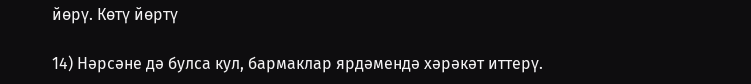йөрү. Көтү йөртү

14) Нәрсәне дә булса кул, бармаклар ярдәмендә хәрәкәт иттерү.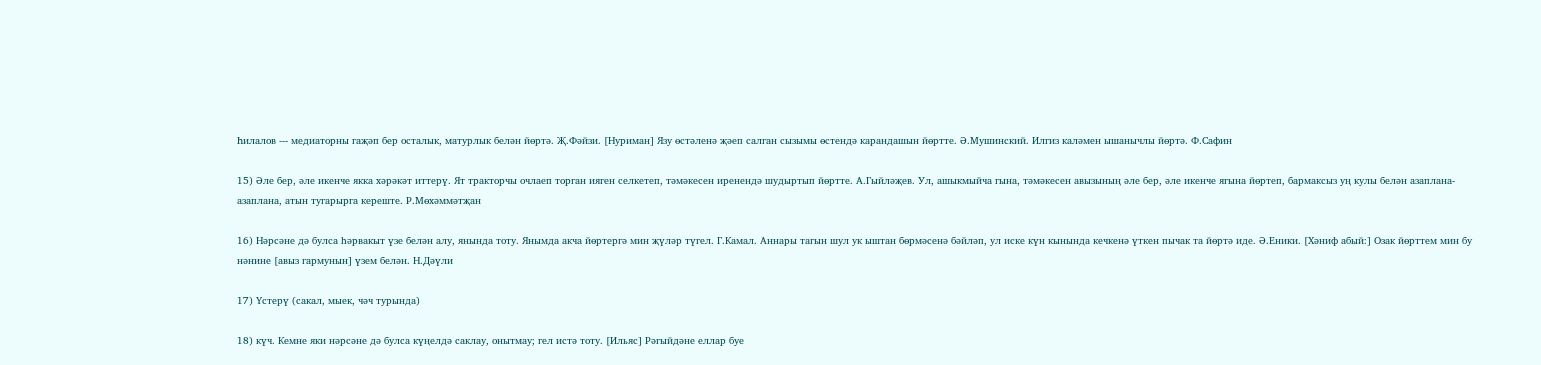Һилалов --- медиаторны гаҗәп бер осталык, матурлык белән йөртә. Җ.Фәйзи. [Нуриман] Язу өстәленә җәеп салган сызымы өстендә карандашын йөртте. Ә.Мушинский. Илгиз каләмен ышанычлы йөртә. Ф.Сафин

15) Әле бер, әле икенче якка хәрәкәт иттерү. Ят тракторчы очлаеп торган ияген селкетеп, тәмәкесен иренендә шудыртып йөртте. А.Гыйләҗев. Ул, ашыкмыйча гына, тәмәкесен авызының әле бер, әле икенче ягына йөртеп, бармаксыз уң кулы белән азаплана-азаплана, атын тугарырга кереште. Р.Мөхәммәтҗан

16) Нәрсәне дә булса һәрвакыт үзе белән алу, янында тоту. Янымда акча йөртергә мин җүләр түгел. Г.Камал. Аннары тагын шул ук ыштан бөрмәсенә бәйләп, ул иске күн кынында кечкенә үткен пычак та йөртә иде. Ә.Еники. [Хәниф абый:] Озак йөрттем мин бу нәнине [авыз гармунын] үзем белән. Н.Дәүли

17) Үстерү (сакал, мыек, чәч турында)

18) күч. Кемне яки нәрсәне дә булса күңелдә саклау, онытмау; гел истә тоту. [Ильяс] Рәгыйдәне еллар буе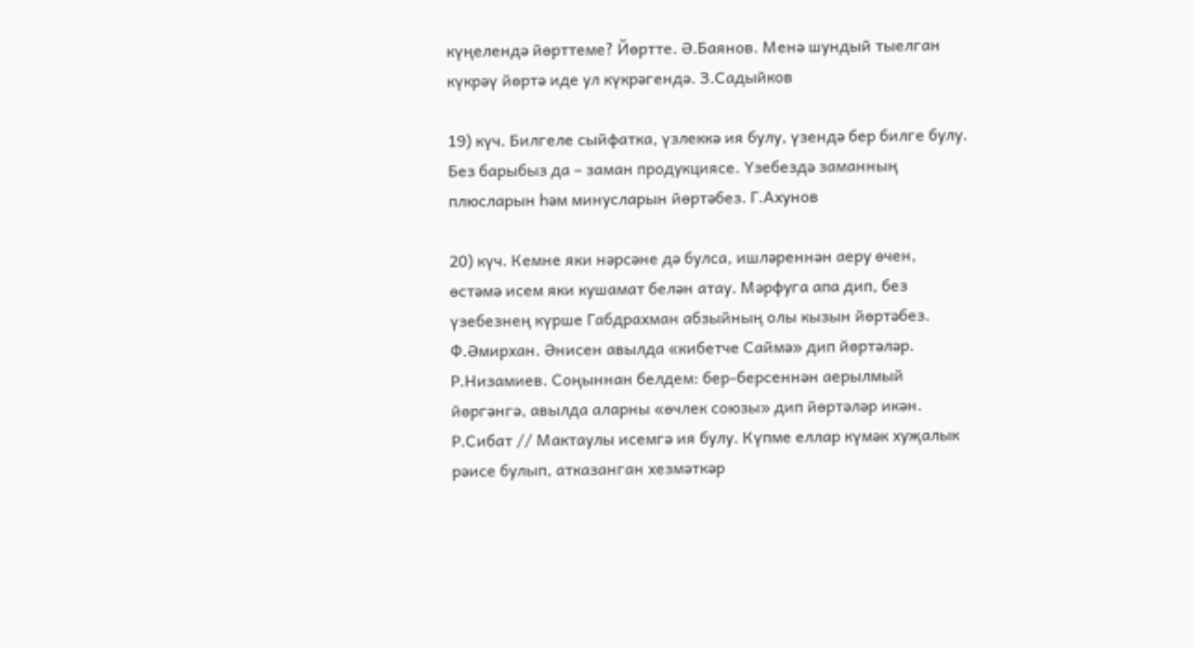күңелендә йөрттеме? Йөртте. Ә.Баянов. Менә шундый тыелган күкрәү йөртә иде ул күкрәгендә. З.Садыйков

19) күч. Билгеле сыйфатка, үзлеккә ия булу, үзендә бер билге булу. Без барыбыз да – заман продукциясе. Үзебездә заманның плюсларын һәм минусларын йөртәбез. Г.Ахунов

20) күч. Кемне яки нәрсәне дә булса, ишләреннән аеру өчен, өстәмә исем яки кушамат белән атау. Мәрфуга апа дип, без үзебезнең күрше Габдрахман абзыйның олы кызын йөртәбез. Ф.Әмирхан. Әнисен авылда «кибетче Саймә» дип йөртәләр. Р.Низамиев. Соңыннан белдем: бер-берсеннән аерылмый йөргәнгә, авылда аларны «өчлек союзы» дип йөртәләр икән. Р.Сибат // Мактаулы исемгә ия булу. Күпме еллар күмәк хуҗалык рәисе булып, атказанган хезмәткәр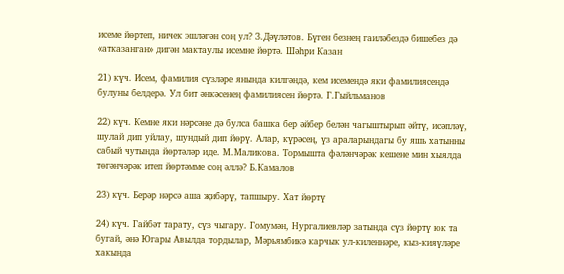исеме йөртеп, ничек эшләгән соң ул? З.Дәүләтов. Бүген безнең гаиләбездә бишебез дә «атказанган» дигән мактаулы исемне йөртә. Шәһри Казан

21) күч. Исем, фамилия сүзләре янында килгәндә, кем исемендә яки фамилиясендә булуны белдерә. Ул бит әнкәсенең фамилиясен йөртә. Г.Гыйльманов

22) күч. Кемне яки нәрсәне дә булса башка бер әйбер белән чагыштырып әйтү, исәпләү, шулай дип уйлау, шундый дип йөрү. Алар, күрәсең, үз араларындагы бу яшь хатынны сабый чутында йөртәләр иде. М.Маликова. Тормышта фәләнчәрәк кешене мин хыялда төгәнчәрәк итеп йөртәмме соң әллә? Б.Камалов

23) күч. Берәр нәрсә аша җибәрү, тапшыру. Хат йөртү

24) күч. Гайбәт тарату, сүз чыгару. Гомумән, Нургалиевләр затында сүз йөртү юк та бугай, әнә Югары Авылда тордылар, Мәрьямбикә карчык ул-киленнәре, кыз-кияүләре хакында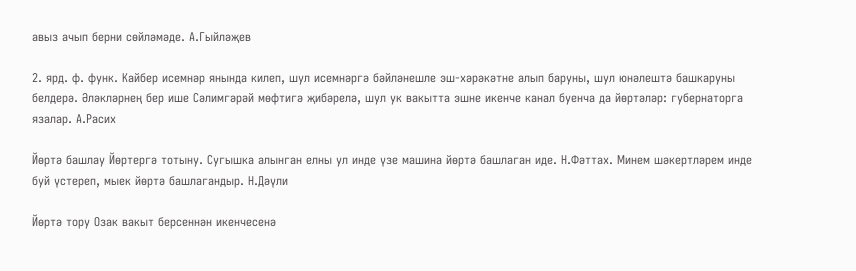авыз ачып берни сөйләмәде. А.Гыйләҗев

2. ярд. ф. функ. Кайбер исемнәр янында килеп, шул исемнәргә бәйләнешле эш-хәрәкәтне алып баруны, шул юнәлештә башкаруны белдерә. Әләкләрнең бер ише Сәлимгәрәй мөфтигә җибәрелә, шул ук вакытта эшне икенче канал буенча да йөртәләр: губернаторга язалар. А.Расих

Йөртә башлау Йөртергә тотыну. Сугышка алынган елны ул инде үзе машина йөртә башлаган иде. Н.Фәттах. Минем шәкертләрем инде буй үстереп, мыек йөртә башлагандыр. Н.Дәүли

Йөртә тору Озак вакыт берсеннән икенчесенә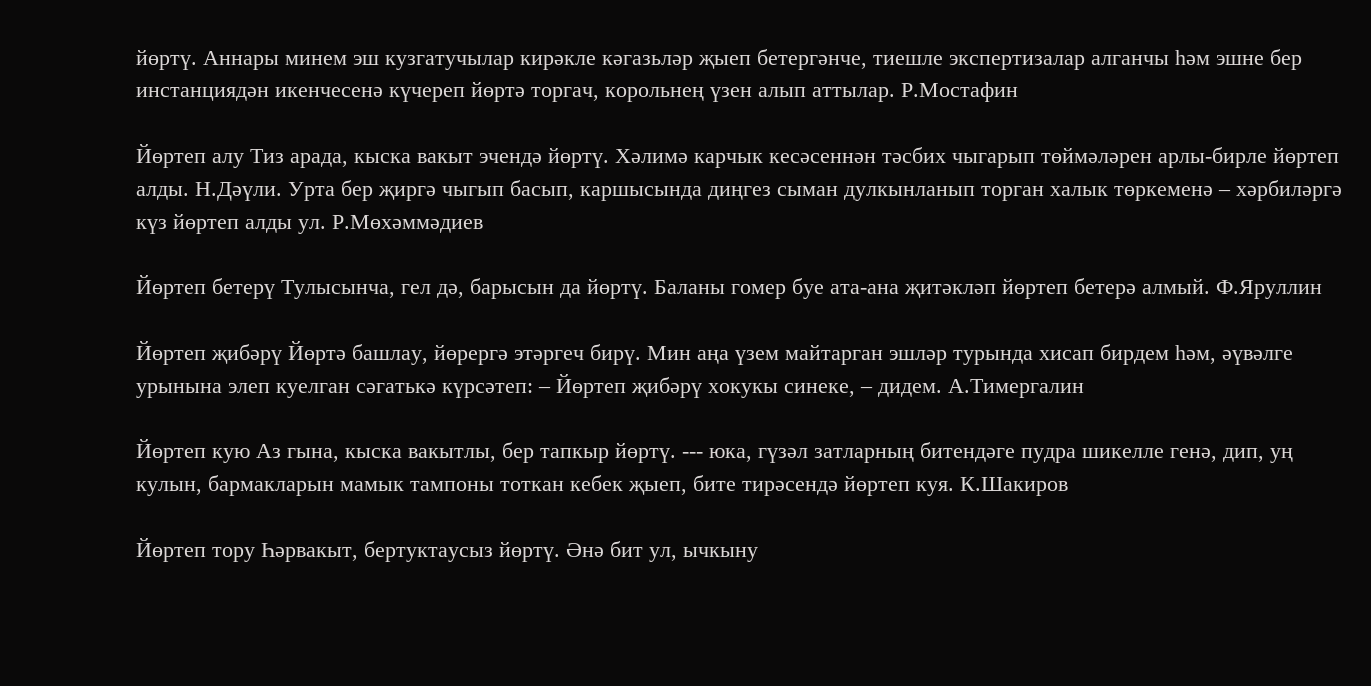йөртү. Аннары минем эш кузгатучылар кирәкле кәгазьләр җыеп бетергәнче, тиешле экспертизалар алганчы һәм эшне бер инстанциядән икенчесенә күчереп йөртә торгач, корольнең үзен алып аттылар. Р.Мостафин

Йөртеп алу Тиз арада, кыска вакыт эчендә йөртү. Хәлимә карчык кесәсеннән тәсбих чыгарып төймәләрен арлы-бирле йөртеп алды. Н.Дәүли. Урта бер җиргә чыгып басып, каршысында диңгез сыман дулкынланып торган халык төркеменә – хәрбиләргә күз йөртеп алды ул. Р.Мөхәммәдиев

Йөртеп бетерү Тулысынча, гел дә, барысын да йөртү. Баланы гомер буе ата-ана җитәкләп йөртеп бетерә алмый. Ф.Яруллин

Йөртеп җибәрү Йөртә башлау, йөрергә этәргеч бирү. Мин аңа үзем майтарган эшләр турында хисап бирдем һәм, әүвәлге урынына элеп куелган сәгатькә күрсәтеп: – Йөртеп җибәрү хокукы синеке, – дидем. А.Тимергалин

Йөртеп кую Аз гына, кыска вакытлы, бер тапкыр йөртү. --- юка, гүзәл затларның битендәге пудра шикелле генә, дип, уң кулын, бармакларын мамык тампоны тоткан кебек җыеп, бите тирәсендә йөртеп куя. К.Шакиров

Йөртеп тору Һәрвакыт, бертуктаусыз йөртү. Әнә бит ул, ычкыну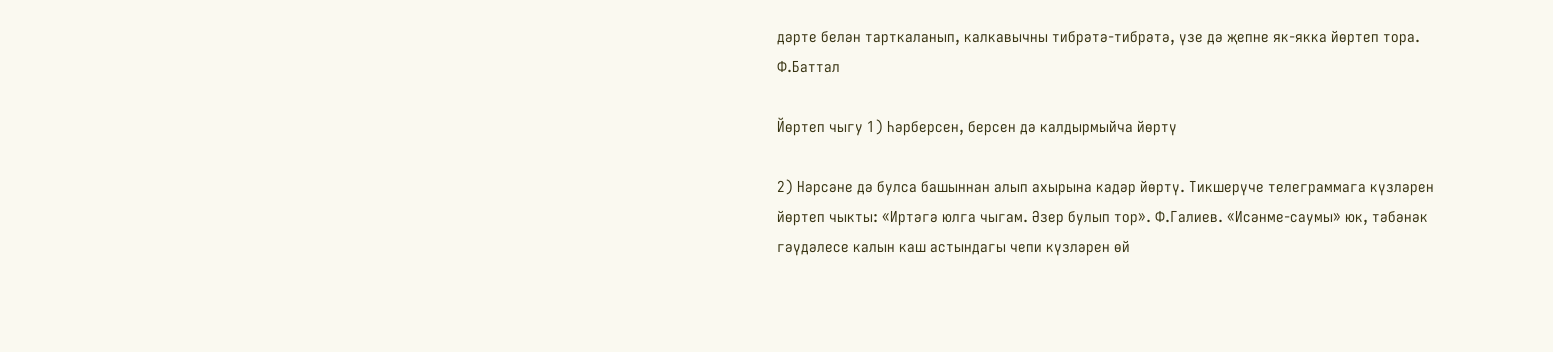дәрте белән тарткаланып, калкавычны тибрәтә-тибрәтә, үзе дә җепне як-якка йөртеп тора. Ф.Баттал

Йөртеп чыгу 1) Һәрберсен, берсен дә калдырмыйча йөртү

2) Нәрсәне дә булса башыннан алып ахырына кадәр йөртү. Тикшерүче телеграммага күзләрен йөртеп чыкты: «Иртәгә юлга чыгам. Әзер булып тор». Ф.Галиев. «Исәнме-саумы» юк, тәбәнәк гәүдәлесе калын каш астындагы чепи күзләрен өй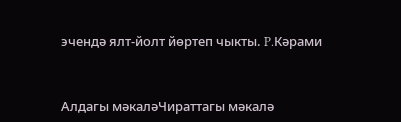эчендә ялт-йолт йөртеп чыкты. P.Кәрами



Алдагы мәкаләЧираттагы мәкалә